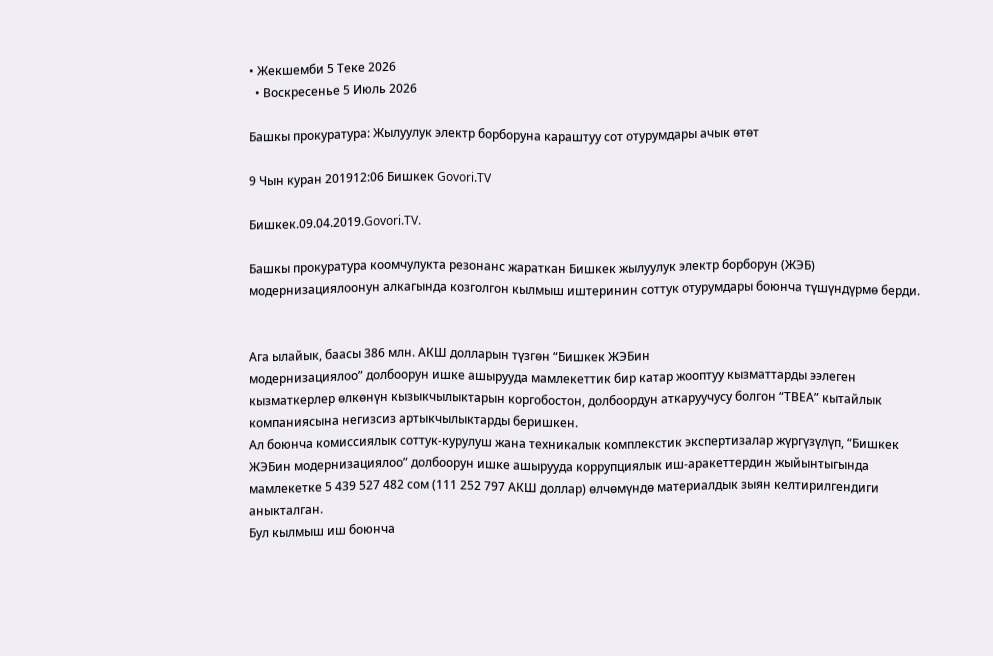• Жекшемби 5 Теке 2026
  • Воскресенье 5 Июль 2026

Башкы прокуратура: Жылуулук электр борборуна караштуу сот отурумдары ачык өтөт

9 Чын куран 201912:06 Бишкек Govori.TV

Бишкек.09.04.2019.Govori.TV.

Башкы прокуратура коомчулукта резонанс жараткан Бишкек жылуулук электр борборун (ЖЭБ) модернизациялоонун алкагында козголгон кылмыш иштеринин соттук отурумдары боюнча түшүндүрмө берди.


Ага ылайык, баасы 386 млн. АКШ долларын түзгөн “Бишкек ЖЭБин
модернизациялоо” долбоорун ишке ашырууда мамлекеттик бир катар жооптуу кызматтарды ээлеген кызматкерлер өлкөнүн кызыкчылыктарын коргобостон, долбоордун аткаруучусу болгон “ТВЕА” кытайлык компаниясына негизсиз артыкчылыктарды беришкен.
Ал боюнча комиссиялык соттук-курулуш жана техникалык комплекстик экспертизалар жүргүзүлүп, “Бишкек ЖЭБин модернизациялоо” долбоорун ишке ашырууда коррупциялык иш-аракеттердин жыйынтыгында мамлекетке 5 439 527 482 сом (111 252 797 АКШ доллар) өлчөмүндө материалдык зыян келтирилгендиги аныкталган.
Бул кылмыш иш боюнча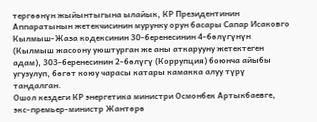тергөөнүн жыйынтыгына ылайык, КР Президентинин Аппаратынын жетекчисинин мурунку орун басары Сапар Исаковго Кылмыш-Жаза кодексинин 30-беренесинин 4-бөлүгүнүн (Кылмыш жасоону уюштурган же аны аткарууну жетектеген адам), 303-беренесинин 2-бөлүгү (Коррупция) боюнча айыбы угузулуп, бөгөт коюу чарасы катары камакка алуу түрү тандалган.
Ошол кездеги КР энергетика министри Осмонбек Артыкбаевге,
экс-премьер-министр Жантөрө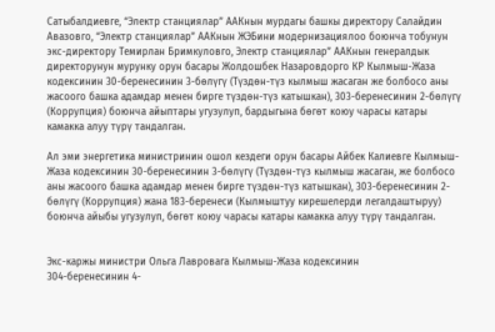Сатыбалдиевге, “Электр станциялар” ААКнын мурдагы башкы директору Салайдин Авазовго, “Электр станциялар” ААКнын ЖЭБини модернизациялоо боюнча тобунун экс-директору Темирлан Бримкуловго, Электр станциялар” ААКнын генералдык директорунун мурунку орун басары Жолдошбек Назаровдорго КР Кылмыш-Жаза кодексинин 30-беренесинин 3-бөлүгү (Түздөн-түз кылмыш жасаган же болбосо аны жасоого башка адамдар менен бирге түздөн-түз катышкан), 303-беренесинин 2-бөлүгү (Коррупция) боюнча айыптары угузулуп, бардыгына бөгөт коюу чарасы катары камакка алуу түрү тандалган.

Ал эми энергетика министринин ошол кездеги орун басары Айбек Калиевге Кылмыш-Жаза кодексинин 30-беренесинин 3-бөлүгү (Түздөн-түз кылмыш жасаган, же болбосо аны жасоого башка адамдар менен бирге түздөн-түз катышкан), 303-беренесинин 2-бөлүгү (Коррупция) жана 183-беренеси (Кылмыштуу кирешелерди легалдаштыруу) боюнча айыбы угузулуп, бөгөт коюу чарасы катары камакка алуу түрү тандалган.


Экс-каржы министри Ольга Лавровага Кылмыш-Жаза кодексинин
304-беренесинин 4-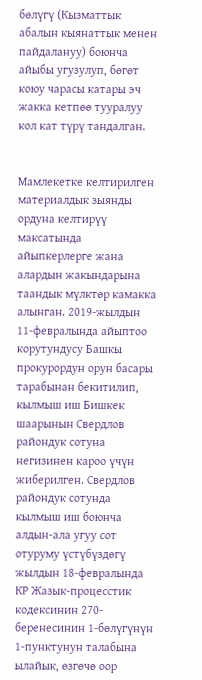бөлүгү (Кызматтык абалын кыянаттык менен пайдалануу) боюнча айыбы угузулуп, бөгөт коюу чарасы катары эч жакка кетпөө тууралуу кол кат түрү тандалган.


Мамлекетке келтирилген материалдык зыянды ордуна келтирүү максатында айыпкерлерге жана алардын жакындарына таандык мүлктөр камакка алынган. 2019-жылдын 11-февралында айыптоо корутундусу Башкы прокурордун орун басары тарабынан бекитилип, кылмыш иш Бишкек шаарынын Свердлов райондук сотуна негизинен кароо үчүн жиберилген. Свердлов райондук сотунда кылмыш иш боюнча алдын-ала угуу сот отуруму үстүбүздөгү жылдын 18-февралында КР Жазык-процесстик кодексинин 270-беренесинин 1-бөлүгүнүн 1-пунктунун талабына ылайык, өзгөчө оор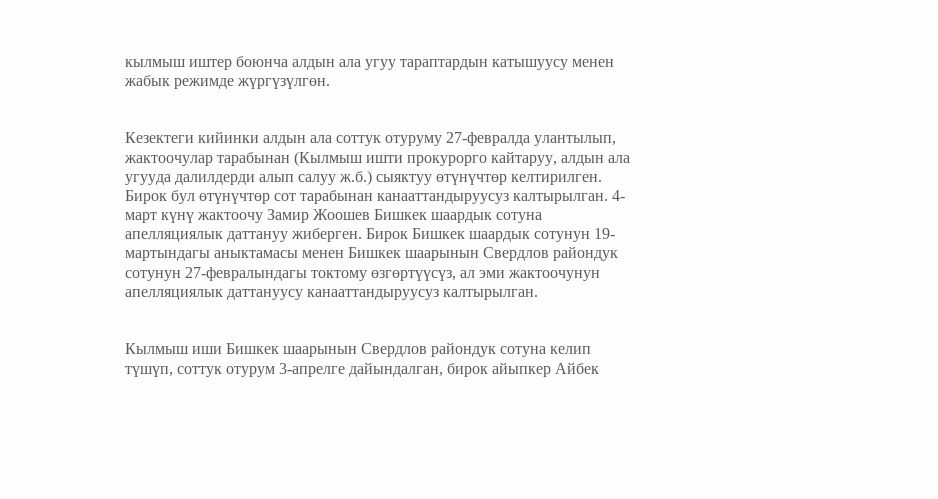кылмыш иштер боюнча алдын ала угуу тараптардын катышуусу менен жабык режимде жүргүзүлгөн.


Кезектеги кийинки алдын ала соттук отуруму 27-февралда улантылып, жактоочулар тарабынан (Кылмыш ишти прокурорго кайтаруу, алдын ала угууда далилдерди алып салуу ж.б.) сыяктуу өтүнүчтөр келтирилген. Бирок бул өтүнүчтөр сот тарабынан канааттандыруусуз калтырылган. 4-март күнү жактоочу Замир Жоошев Бишкек шаардык сотуна апелляциялык даттануу жиберген. Бирок Бишкек шаардык сотунун 19-мартындагы аныктамасы менен Бишкек шаарынын Свердлов райондук сотунун 27-февралындагы токтому өзгөртүүсүз, ал эми жактоочунун апелляциялык даттануусу канааттандыруусуз калтырылган.


Кылмыш иши Бишкек шаарынын Свердлов райондук сотуна келип түшүп, соттук отурум 3-апрелге дайындалган, бирок айыпкер Айбек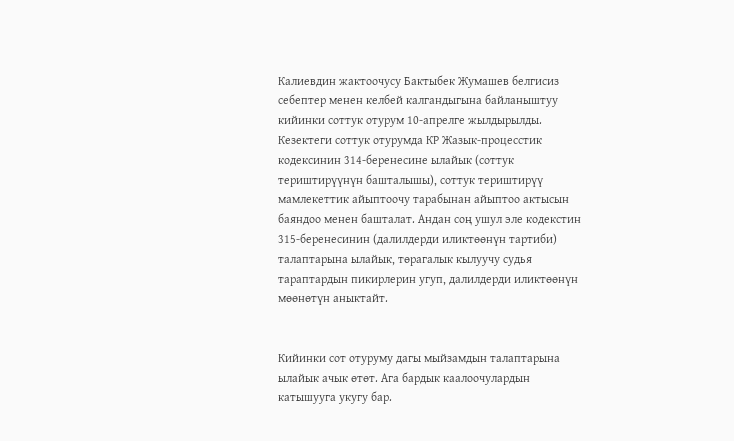Калиевдин жактоочусу Бактыбек Жумашев белгисиз себептер менен келбей калгандыгына байланыштуу кийинки соттук отурум 10-апрелге жылдырылды.
Кезектеги соттук отурумда КР Жазык-процесстик кодексинин 314-беренесине ылайык (соттук териштирүүнүн башталышы), соттук териштирүү мамлекеттик айыптоочу тарабынан айыптоо актысын баяндоо менен башталат. Андан соң ушул эле кодекстин 315-беренесинин (далилдерди иликтөөнүн тартиби) талаптарына ылайык, төрагалык кылуучу судья тараптардын пикирлерин угуп, далилдерди иликтөөнүн мөөнөтүн аныктайт.


Кийинки сот отуруму дагы мыйзамдын талаптарына ылайык ачык өтөт. Ага бардык каалоочулардын катышууга укугу бар.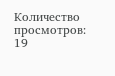Количество просмотров: 19